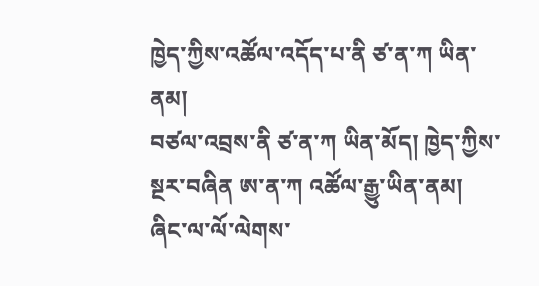ཁྱེད་ཀྱིས་འཚོལ་འདོད་པ་ནི ཙ་ན་ཀ ཡིན་ནམ།
བཙལ་འབྲས་ནི ཙ་ན་ཀ ཡིན་མོད། ཁྱེད་ཀྱིས་སྔར་བཞིན ཨ་ན་ཀ འཚོལ་རྒྱུ་ཡིན་ནམ།
ཞིང་ལ་ལོ་ལེགས་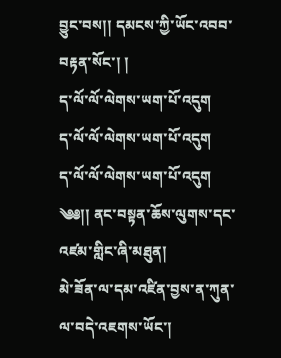བྱུང་བས།། དམངས་ཀྱི་ཡོང་འབབ་བརྟན་སོང་། །
ད་ལོ་ལོ་ལེགས་ཡག་པོ་འདུག
ད་ལོ་ལོ་ལེགས་ཡག་པོ་འདུག
ད་ལོ་ལོ་ལེགས་ཡག་པོ་འདུག
༄༅།། ནང་བསྟན་ཆོས་ལུགས་དང་འཛམ་གླིང་ཞི་མཐུན།
མེ་ཟོན་ལ་དམ་འཛིན་བྱས་ན་ཀུན་ལ་བདེ་འཇགས་ཡོང་།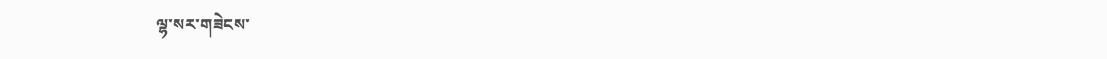ལྷ་སར་གཟེངས་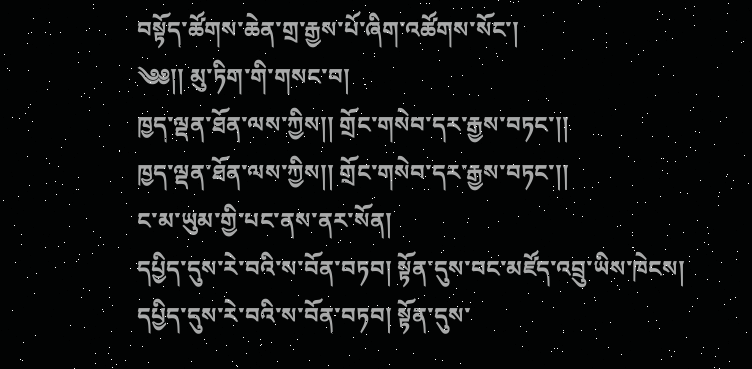བསྟོད་ཚོགས་ཆེན་གྲ་རྒྱས་པོ་ཞིག་འཚོགས་སོང་།
༄༅།། མུ་ཏིག་གི་གསང་བ།
ཁྱད་ལྡན་ཐོན་ལས་ཀྱིས།། གྲོང་གསེབ་དར་རྒྱས་བཏང་།།
ཁྱད་ལྡན་ཐོན་ལས་ཀྱིས།། གྲོང་གསེབ་དར་རྒྱས་བཏང་།།
ང་མ་ཡུམ་གྱི་པང་ནས་ནར་སོན།
དཔྱིད་དུས་རེ་བའི་ས་བོན་བཏབ། སྟོན་དུས་བང་མཛོད་འབྲུ་ཡིས་ཁེངས།
དཔྱིད་དུས་རེ་བའི་ས་བོན་བཏབ། སྟོན་དུས་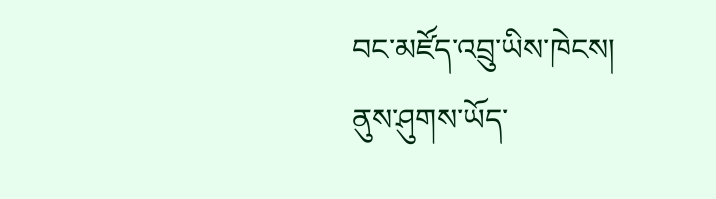བང་མཛོད་འབྲུ་ཡིས་ཁེངས།
ནུས་ཤུགས་ཡོད་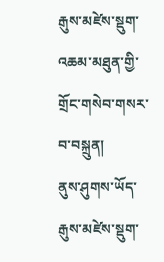རྒུས་མཛེས་སྡུག་འཆམ་མཐུན་གྱི་གྲོང་གསེབ་གསར་བ་བསྐྲུན།
ནུས་ཤུགས་ཡོད་རྒུས་མཛེས་སྡུག་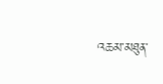འཆམ་མཐུན་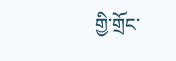གྱི་གྲོང་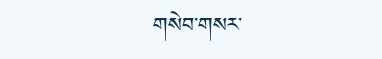གསེབ་གསར་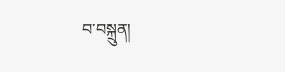བ་བསྐྲུན།